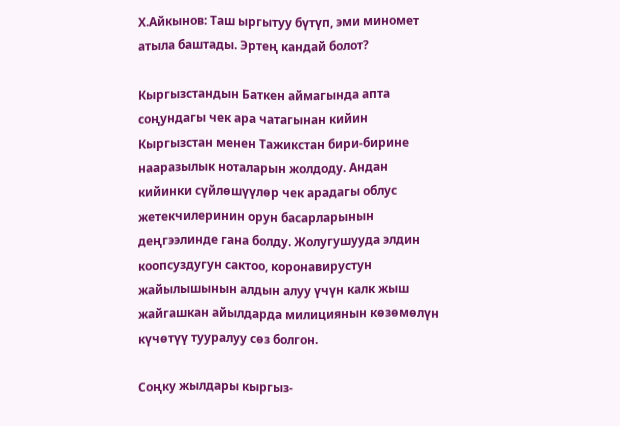Х.Айкынов: Таш ыргытуу бүтүп, эми миномет атыла баштады. Эртең кандай болот?

Кыргызстандын Баткен аймагында апта соңундагы чек ара чатагынан кийин Кыргызстан менен Тажикстан бири-бирине нааразылык ноталарын жолдоду. Андан кийинки сүйлөшүүлөр чек арадагы облус жетекчилеринин орун басарларынын деңгээлинде гана болду. Жолугушууда элдин коопсуздугун сактоо, коронавирустун жайылышынын алдын алуу үчүн калк жыш жайгашкан айылдарда милициянын көзөмөлүн күчөтүү тууралуу сөз болгон.

Соңку жылдары кыргыз-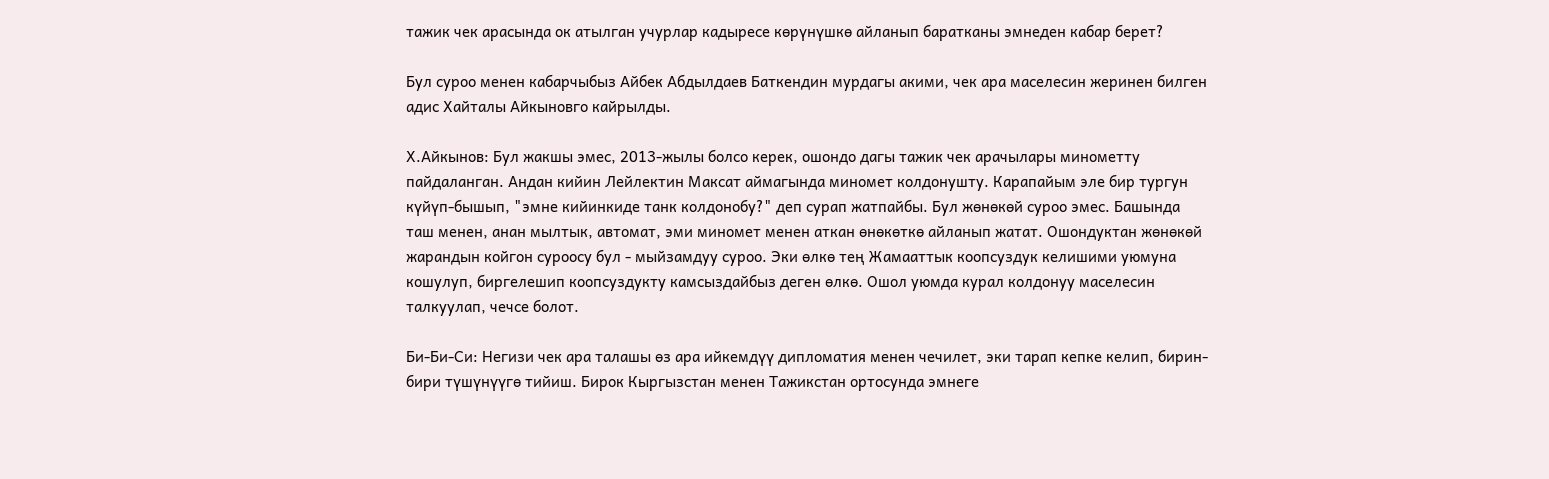тажик чек арасында ок атылган учурлар кадыресе көрүнүшкө айланып баратканы эмнеден кабар берет?

Бул суроо менен кабарчыбыз Айбек Абдылдаев Баткендин мурдагы акими, чек ара маселесин жеринен билген адис Хайталы Айкыновго кайрылды.

Х.Айкынов: Бул жакшы эмес, 2013-жылы болсо керек, ошондо дагы тажик чек арачылары минометту пайдаланган. Андан кийин Лейлектин Максат аймагында миномет колдонушту. Карапайым эле бир тургун күйүп-бышып, "эмне кийинкиде танк колдонобу?" деп сурап жатпайбы. Бул жөнөкөй суроо эмес. Башында таш менен, анан мылтык, автомат, эми миномет менен аткан өнөкөткө айланып жатат. Ошондуктан жөнөкөй жарандын койгон суроосу бул - мыйзамдуу суроо. Эки өлкө тең Жамааттык коопсуздук келишими уюмуна кошулуп, биргелешип коопсуздукту камсыздайбыз деген өлкө. Ошол уюмда курал колдонуу маселесин талкуулап, чечсе болот.

Би-Би-Си: Негизи чек ара талашы өз ара ийкемдүү дипломатия менен чечилет, эки тарап кепке келип, бирин-бири түшүнүүгө тийиш. Бирок Кыргызстан менен Тажикстан ортосунда эмнеге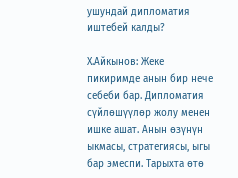ушундай дипломатия иштебей калды?

Х.Айкынов: Жеке пикиримде анын бир нече себеби бар. Дипломатия сүйлөшүүлөр жолу менен ишке ашат. Анын өзүнүн ыкмасы, стратегиясы, ыгы бар эмеспи. Тарыхта өтө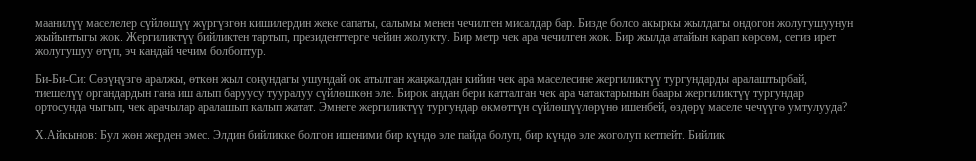маанилүү маселелер сүйлөшүү жүргүзгөн кишилердин жеке сапаты, салымы менен чечилген мисалдар бар. Бизде болсо акыркы жылдагы ондогон жолугушуунун жыйынтыгы жок. Жергиликтүү бийликтен тартып, президенттерге чейин жолукту. Бир метр чек ара чечилген жок. Бир жылда атайын карап көрсөм, сегиз ирет жолугушуу өтүп, эч кандай чечим болбоптур.

Би-Би-Си: Сөзүңүзгө аралжы, өткөн жыл соңундагы ушундай ок атылган жаңжалдан кийин чек ара маселесине жергиликтүү тургундарды аралаштырбай, тиешелүү органдардын гана иш алып баруусу тууралуу сүйлөшкөн эле. Бирок андан бери катталган чек ара чатактарынын баары жергиликтүү тургундар ортосунда чыгып, чек арачылар аралашып калып жатат. Эмнеге жергиликтүү тургундар өкмөттүн сүйлөшүүлөрүнө ишенбей, өздөрү маселе чечүүгө умтулууда?

Х.Айкынов: Бул жөн жерден эмес. Элдин бийликке болгон ишеними бир күндө эле пайда болуп, бир күндө эле жоголуп кетпейт. Бийлик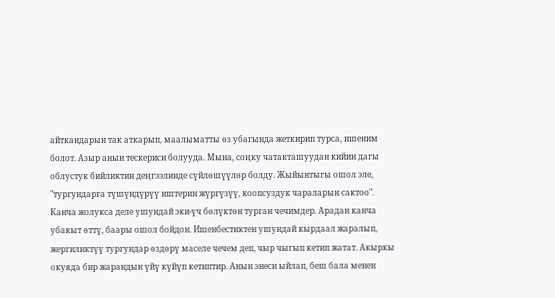айткандарын так аткарып, маалыматты өз убагында жеткирип турса, ишеним болот. Азыр анын тескериси болууда. Мына, соңку чатакташуудан кийин дагы облустук бийликтин деңгээлинде сүйлөшүүлөр болду. Жыйынтыгы ошол эле, "тургундарга түшүндүрүү иштерин жүргүзүү, коопсуздук чараларын сактоо". Канча жолукса деле ушундай эки-үч бөлүктөн турган чечимдер. Арадан канча убакыт өттү, баары ошол бойдон. Ишенбестиктен ушундай кырдаал жаралып, жергиликтүү тургундар өздөрү маселе чечем деп, чыр чыгып кетип жатат. Акыркы окуяда бир жарандын үйү күйүп кетиптир. Анын энеси ыйлап, беш бала менен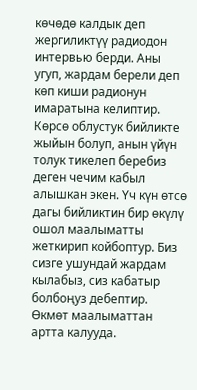көчөдө калдык деп жергиликтүү радиодон интервью берди. Аны угуп, жардам берели деп көп киши радионун имаратына келиптир. Көрсө облустук бийликте жыйын болуп, анын үйүн толук тикелеп беребиз деген чечим кабыл алышкан экен. Үч күн өтсө дагы бийликтин бир өкүлү ошол маалыматты жеткирип койбоптур. Биз сизге ушундай жардам кылабыз, сиз кабатыр болбоңуз дебептир. Өкмөт маалыматтан артта калууда.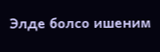Элде болсо ишеним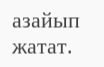азайып жатат.